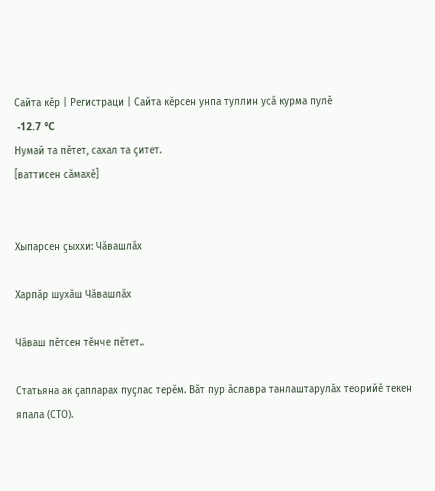Сайта кӗр | Регистраци | Сайта кӗрсен унпа туллин усӑ курма пулӗ
 -12.7 °C
Нумай та пӗтет, сахал та ҫитет.
[ваттисен сӑмахӗ]


Хыпарсен ҫыххи: Чӑвашлӑх

Харпӑр шухӑш Чӑвашлӑх

Чӑваш пӗтсен тӗнче пӗтет..

Статьяна ак ҫапларах пуҫлас терӗм. Вӑт пур ӑславра танлаштарулӑх теорийӗ текен япала (СТО).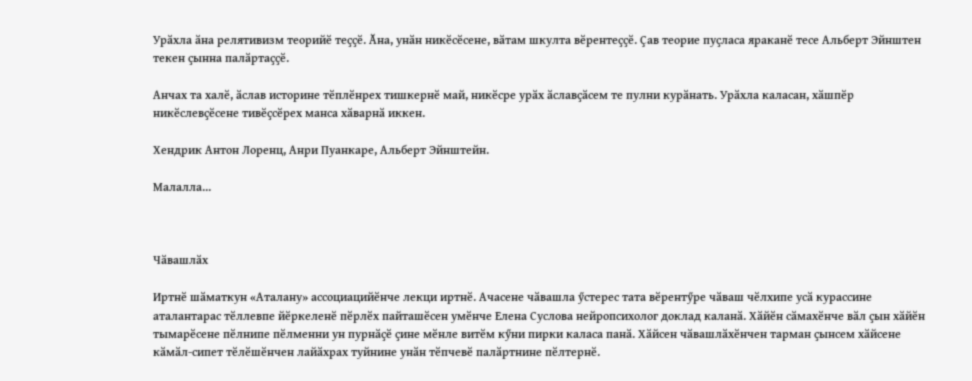Урӑхла ӑна релятивизм теорийӗ теҫҫӗ. Ӑна, унӑн никӗсӗсене, вӑтам шкулта вӗрентеҫҫӗ. Ҫав теорие пуҫласа яраканӗ тесе Альберт Эйнштен текен ҫынна палӑртаҫҫӗ.

Анчах та халӗ, ӑслав историне тӗплӗнрех тишкернӗ май, никӗсре урӑх ӑславҫӑсем те пулни курӑнать. Урӑхла каласан, хӑшпӗр никӗслевҫӗсене тивӗҫсӗрех манса хӑварнӑ иккен.

Хендрик Антон Лоренц, Анри Пуанкаре, Альберт Эйнштейн.

Малалла...



Чӑвашлӑх

Иртнӗ шӑматкун «Аталану» ассоциацийӗнче лекци иртнӗ. Ачасене чӑвашла ӳстерес тата вӗрентӳре чӑваш чӗлхипе усӑ курассине аталантарас тӗллевпе йӗркеленӗ пӗрлӗх пайташӗсен умӗнче Елена Суслова нейропсихолог доклад каланӑ. Хӑйӗн сӑмахӗнче вӑл ҫын хӑйӗн тымарӗсене пӗлнипе пӗлменни ун пурнӑҫӗ ҫине мӗнле витӗм кӳни пирки каласа панӑ. Хӑйсен чӑвашлӑхӗнчен тарман ҫынсем хӑйсене кӑмӑл-сипет тӗлӗшӗнчен лайӑхрах туйнине унӑн тӗпчевӗ палӑртнине пӗлтернӗ.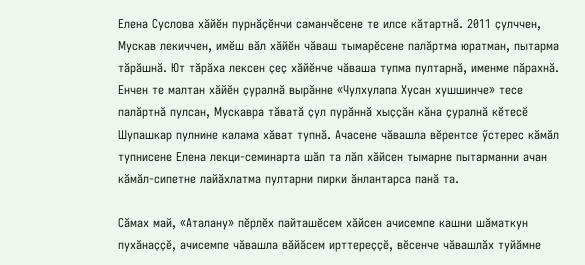Елена Суслова хӑйӗн пурнӑҫӗнчи саманчӗсене те илсе кӑтартнӑ. 2011 ҫулччен, Мускав лекиччен, имӗш вӑл хӑйӗн чӑваш тымарӗсене палӑртма юратман, пытарма тӑрӑшнӑ. Ют тӑрӑха лексен ҫеҫ хӑйӗнче чӑваша тупма пултарнӑ, именме пӑрахнӑ. Енчен те малтан хӑйӗн ҫуралнӑ вырӑнне «Чулхулапа Хусан хушшинче» тесе палӑртнӑ пулсан, Мускавра тӑватӑ ҫул пурӑннӑ хыҫҫӑн кӑна ҫуралнӑ кӗтесӗ Шупашкар пулнине калама хӑват тупнӑ. Ачасене чӑвашла вӗрентсе ӳстерес кӑмӑл тупнисене Елена лекци-семинарта шӑп та лӑп хӑйсен тымарне пытарманни ачан кӑмӑл-сипетне лайӑхлатма пултарни пирки ӑнлантарса панӑ та.

Сӑмах май, «Аталану» пӗрлӗх пайташӗсем хӑйсен ачисемпе кашни шӑматкун пухӑнаҫҫӗ, ачисемпе чӑвашла вӑйӑсем ирттереҫҫӗ, вӗсенче чӑвашлӑх туйӑмне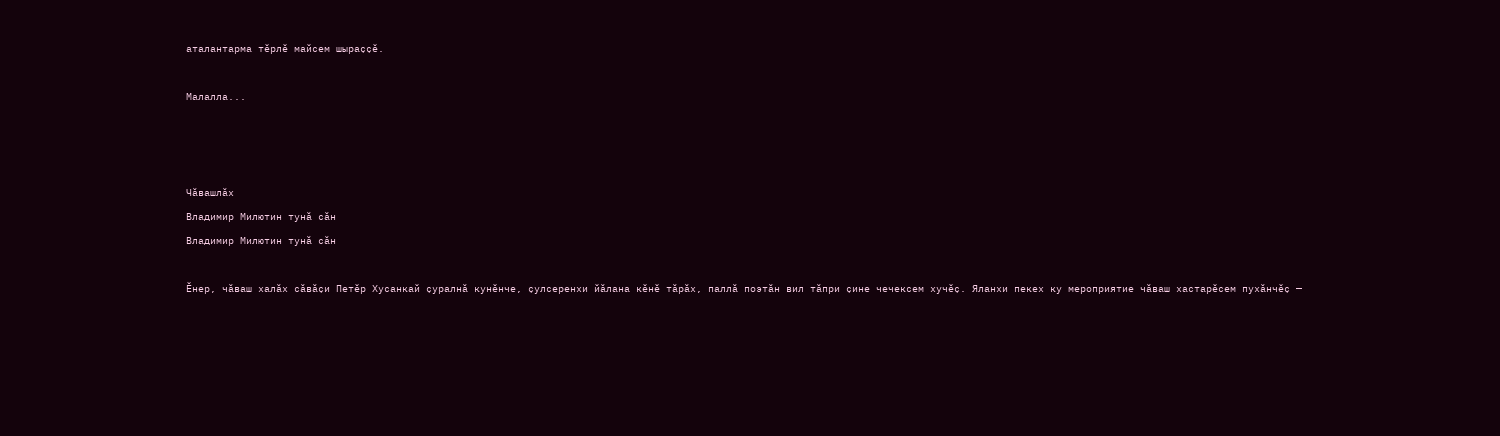аталантарма тӗрлӗ майсем шыраҫҫӗ.

Малалла...



Чӑвашлӑх
Владимир Милютин тунӑ сӑн
Владимир Милютин тунӑ сӑн

Ӗнер, чӑваш халӑх сӑвӑҫи Петӗр Хусанкай ҫуралнӑ кунӗнче, ҫулсеренхи йӑлана кӗнӗ тӑрӑх, паллӑ поэтӑн вил тӑпри ҫине чечексем хучӗҫ. Яланхи пекех ку мероприятие чӑваш хастарӗсем пухӑнчӗҫ —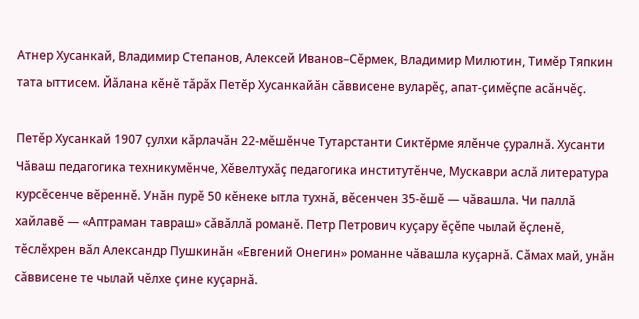Атнер Хусанкай, Владимир Степанов, Алексей Иванов–Сӗрмек, Владимир Милютин, Тимӗр Тяпкин тата ыттисем. Йӑлана кӗнӗ тӑрӑх Петӗр Хусанкайӑн сӑввисене вуларӗҫ, апат-ҫимӗҫпе асӑнчӗҫ.

Петӗр Хусанкай 1907 ҫулхи кӑрлачӑн 22-мӗшӗнче Тутарстанти Сиктӗрме ялӗнче ҫуралнӑ. Хусанти Чӑваш педагогика техникумӗнче, Хӗвелтухӑҫ педагогика институтӗнче, Мускаври аслӑ литература курсӗсенче вӗреннӗ. Унӑн пурӗ 50 кӗнеке ытла тухнӑ, вӗсенчен 35-ӗшӗ — чӑвашла. Чи паллӑ хайлавӗ — «Аптраман тавраш» сӑвӑллӑ романӗ. Петр Петрович куҫару ӗҫӗпе чылай ӗҫленӗ, тӗслӗхрен вӑл Александр Пушкинӑн «Евгений Онегин» романне чӑвашла куҫарнӑ. Сӑмах май, унӑн сӑввисене те чылай чӗлхе ҫине куҫарнӑ.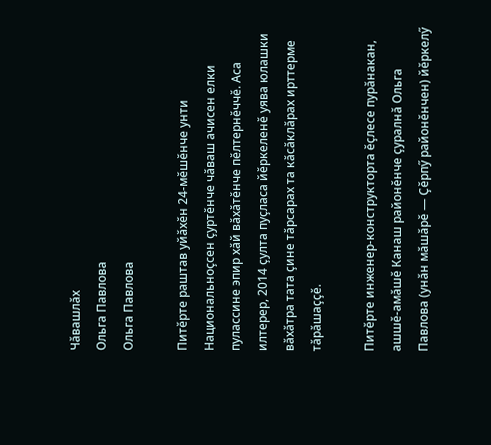Чӑвашлӑх
Ольга Павлова
Ольга Павлова

Питӗрте раштав уйӑхӗн 24-мӗшӗнче унти Национальноҫсен ҫуртӗнче чӑваш ачисен елки пулассине эпир хӑй вӑхӑтӗнче пӗлтернӗччӗ. Аса илтерер, 2014 ҫулта пуҫласа йӗркеленӗ уява юлашки вӑхӑтра тата ҫине тӑрсарах та кӑсӑклӑрах ирттерме тӑрӑшаҫҫӗ.

Питӗрте инженер-конструкторта ӗҫлесе пурӑнакан, ашшӗ-амӑшӗ Канаш районӗнче ҫуралнӑ Ольга Павлова (унӑн мӑшӑрӗ — Ҫӗрпӳ районӗнчен) йӗркелӳ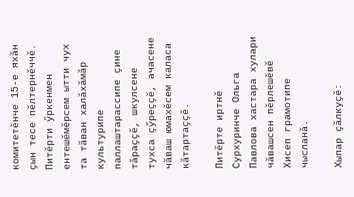комитетӗнче 15-е яхӑн ҫын тесе пӗлтернӗччӗ. Питӗрти ӳркенмен ентешӗмӗрсем ытти чух та тӑван халӑхӑмӑр культурипе паллаштарассипе ҫине тӑраҫҫӗ, шкулсене тухса ҫӳреҫҫӗ, ачасене чӑваш юмахӗсем каласа кӑтартаҫҫӗ.

Питӗрте иртнӗ Сурхуринче Ольга Павлова хастара хулари чӑвашсен пӗрлешӗвӗ Хисеп грамотипе чысланӑ.

Хыпар ҫӑлкуҫӗ: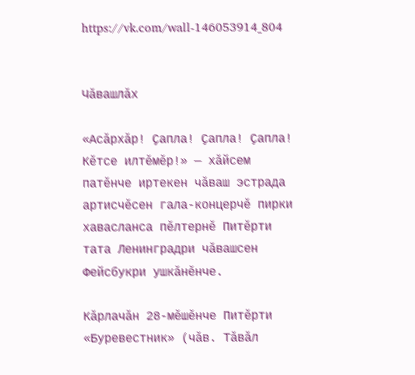https://vk.com/wall-146053914_804


Чӑвашлӑх

«Асӑрхӑр! Ҫапла! Ҫапла! Ҫапла! Кӗтсе илтӗмӗр!» — хӑйсем патӗнче иртекен чӑваш эстрада артисчӗсен гала-концерчӗ пирки хавасланса пӗлтернӗ Питӗрти тата Ленинградри чӑвашсен Фейсбукри ушкӑнӗнче.

Кӑрлачӑн 28-мӗшӗнче Питӗрти «Буревестник» (чӑв. Тӑвӑл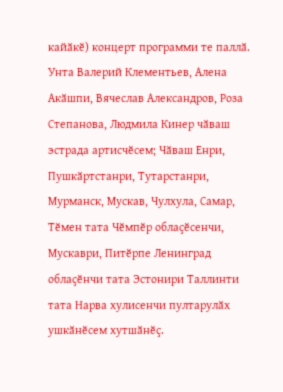кайӑкӗ) концерт программи те паллӑ. Унта Валерий Клементьев, Алена Акӑшпи, Вячеслав Александров, Роза Степанова, Людмила Кинер чӑваш эстрада артисчӗсем; Чӑваш Енри, Пушкӑртстанри, Тутарстанри, Мурманск, Мускав, Чулхула, Самар, Тӗмен тата Чӗмпӗр облаҫӗсенчи, Мускаври, Питӗрпе Ленинград облаҫӗнчи тата Эстонири Таллинти тата Нарва хулисенчи пултарулӑх ушкӑнӗсем хутшӑнӗҫ.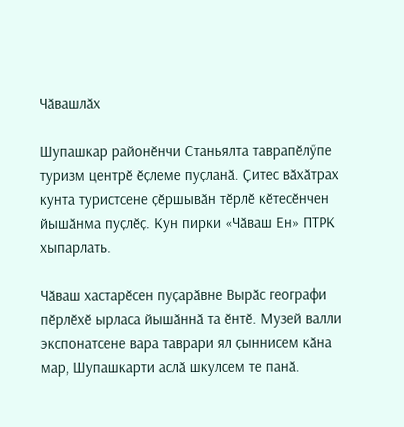Чӑвашлӑх

Шупашкар районӗнчи Станьялта таврапӗлӳпе туризм центрӗ ӗҫлеме пуҫланӑ. Ҫитес вӑхӑтрах кунта туристсене ҫӗршывӑн тӗрлӗ кӗтесӗнчен йышӑнма пуҫлӗҫ. Кун пирки «Чӑваш Ен» ПТРК хыпарлать.

Чӑваш хастарӗсен пуҫарӑвне Вырӑс географи пӗрлӗхӗ ырласа йышӑннӑ та ӗнтӗ. Музей валли экспонатсене вара таврари ял ҫыннисем кӑна мар, Шупашкарти аслӑ шкулсем те панӑ.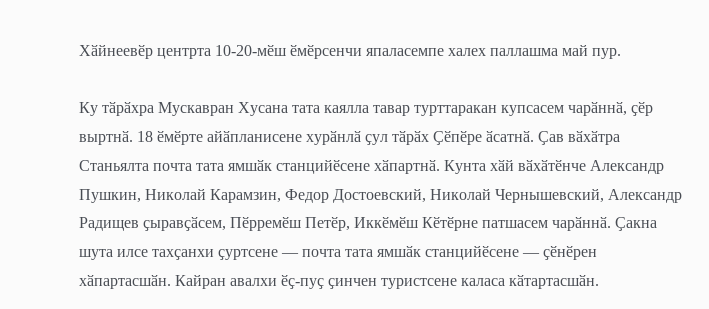Хӑйнеевӗр центрта 10-20-мӗш ӗмӗрсенчи япаласемпе халех паллашма май пур.

Ку тӑрӑхра Мускавран Хусана тата каялла тавар турттаракан купсасем чарӑннӑ, ҫӗр выртнӑ. 18 ӗмӗрте айӑпланисене хурӑнлӑ ҫул тӑрӑх Ҫӗпӗре ӑсатнӑ. Ҫав вӑхӑтра Станьялта почта тата ямшӑк станцийӗсене хӑпартнӑ. Кунта хӑй вӑхӑтӗнче Александр Пушкин, Николай Карамзин, Федор Достоевский, Николай Чернышевский, Александр Радищев ҫыравҫӑсем, Пӗрремӗш Петӗр, Иккӗмӗш Кӗтӗрне патшасем чарӑннӑ. Ҫакна шута илсе тахҫанхи ҫуртсене — почта тата ямшӑк станцийӗсене — ҫӗнӗрен хӑпартасшӑн. Кайран авалхи ӗҫ-пуҫ ҫинчен туристсене каласа кӑтартасшӑн.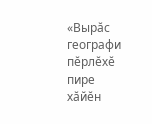«Вырӑс географи пӗрлӗхӗ пире хӑйӗн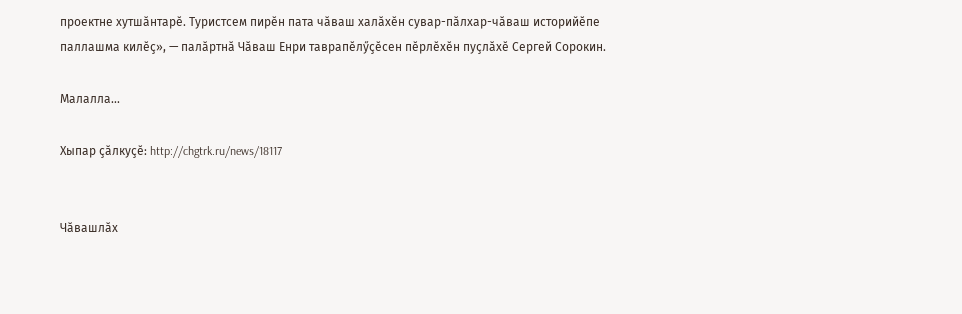проектне хутшӑнтарӗ. Туристсем пирӗн пата чӑваш халӑхӗн сувар-пӑлхар-чӑваш историйӗпе паллашма килӗҫ», — палӑртнӑ Чӑваш Енри таврапӗлӳҫӗсен пӗрлӗхӗн пуҫлӑхӗ Сергей Сорокин.

Малалла...

Хыпар ҫӑлкуҫӗ: http://chgtrk.ru/news/18117


Чӑвашлӑх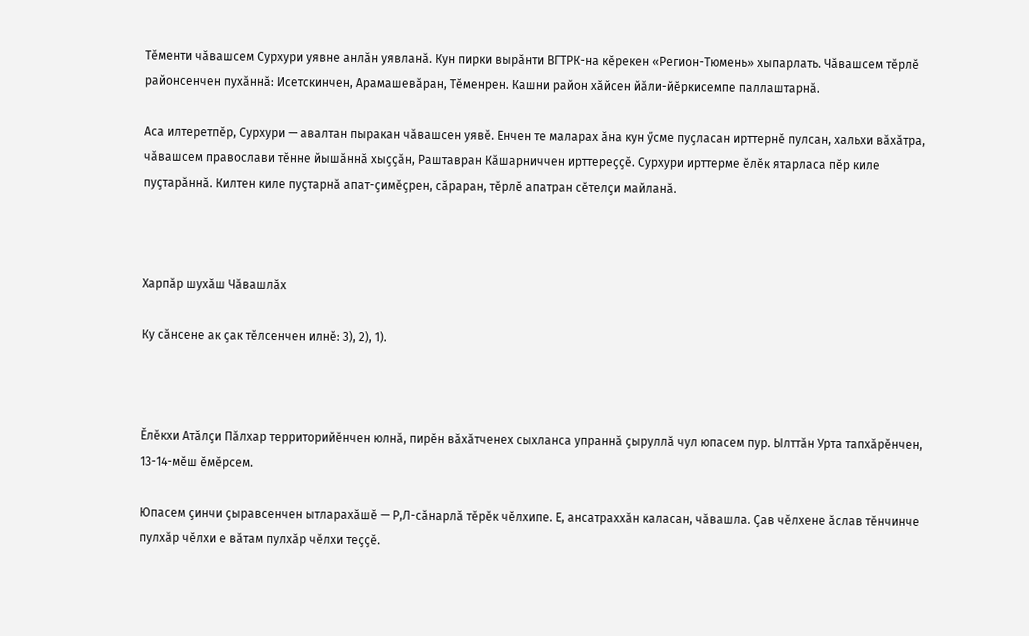Тӗменти чӑвашсем Сурхури уявне анлӑн уявланӑ. Кун пирки вырӑнти ВГТРК-на кӗрекен «Регион-Тюмень» хыпарлать. Чӑвашсем тӗрлӗ районсенчен пухӑннӑ: Исетскинчен, Арамашевӑран, Тӗменрен. Кашни район хӑйсен йӑли-йӗркисемпе паллаштарнӑ.

Аса илтеретпӗр, Сурхури — авалтан пыракан чӑвашсен уявӗ. Енчен те маларах ӑна кун ӳсме пуҫласан ирттернӗ пулсан, хальхи вӑхӑтра, чӑвашсем православи тӗнне йышӑннӑ хыҫҫӑн, Раштавран Кӑшарниччен ирттереҫҫӗ. Сурхури ирттерме ӗлӗк ятарласа пӗр киле пуҫтарӑннӑ. Килтен киле пуҫтарнӑ апат-ҫимӗҫрен, сӑраран, тӗрлӗ апатран сӗтелҫи майланӑ.



Харпӑр шухӑш Чӑвашлӑх

Ку сӑнсене ак ҫак тӗлсенчен илнӗ: 3), 2), 1).



Ӗлӗкхи Атӑлҫи Пӑлхар территорийӗнчен юлнӑ, пирӗн вӑхӑтченех сыхланса упраннӑ ҫыруллӑ чул юпасем пур. Ылттӑн Урта тапхӑрӗнчен, 13-14-мӗш ӗмӗрсем.

Юпасем ҫинчи ҫыравсенчен ытларахӑшӗ — Р,Л-сӑнарлӑ тӗрӗк чӗлхипе. Е, ансатраххӑн каласан, чӑвашла. Ҫав чӗлхене ӑслав тӗнчинче пулхӑр чӗлхи е вӑтам пулхӑр чӗлхи теҫҫӗ.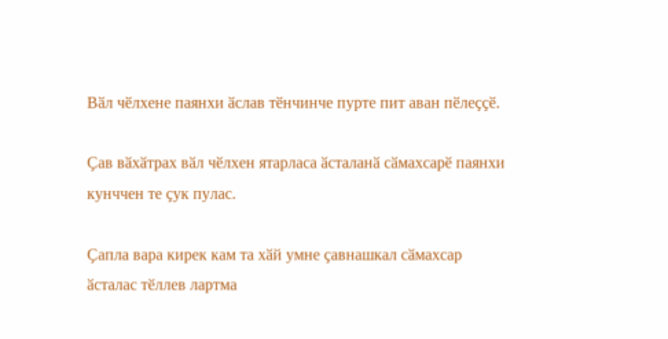Вӑл чӗлхене паянхи ӑслав тӗнчинче пурте пит аван пӗлеҫҫӗ.

Ҫав вӑхӑтрах вӑл чӗлхен ятарласа ӑсталанӑ сӑмахсарӗ паянхи кунччен те ҫук пулас.

Ҫапла вара кирек кам та хӑй умне ҫавнашкал сӑмахсар ӑсталас тӗллев лартма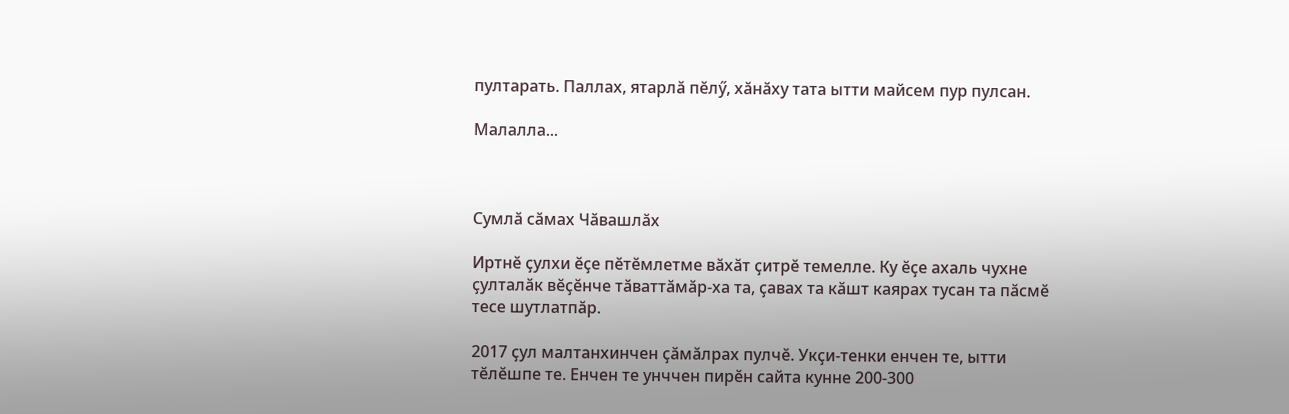пултарать. Паллах, ятарлӑ пӗлӳ, хӑнӑху тата ытти майсем пур пулсан.

Малалла...



Сумлӑ сӑмах Чӑвашлӑх

Иртнӗ ҫулхи ӗҫе пӗтӗмлетме вӑхӑт ҫитрӗ темелле. Ку ӗҫе ахаль чухне ҫулталӑк вӗҫӗнче тӑваттӑмӑр-ха та, ҫавах та кӑшт каярах тусан та пӑсмӗ тесе шутлатпӑр.

2017 ҫул малтанхинчен ҫӑмӑлрах пулчӗ. Укҫи-тенки енчен те, ытти тӗлӗшпе те. Енчен те унччен пирӗн сайта кунне 200-300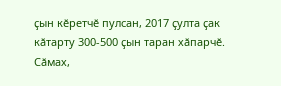ҫын кӗретчӗ пулсан, 2017 ҫулта ҫак кӑтарту 300-500 ҫын таран хӑпарчӗ. Сӑмах,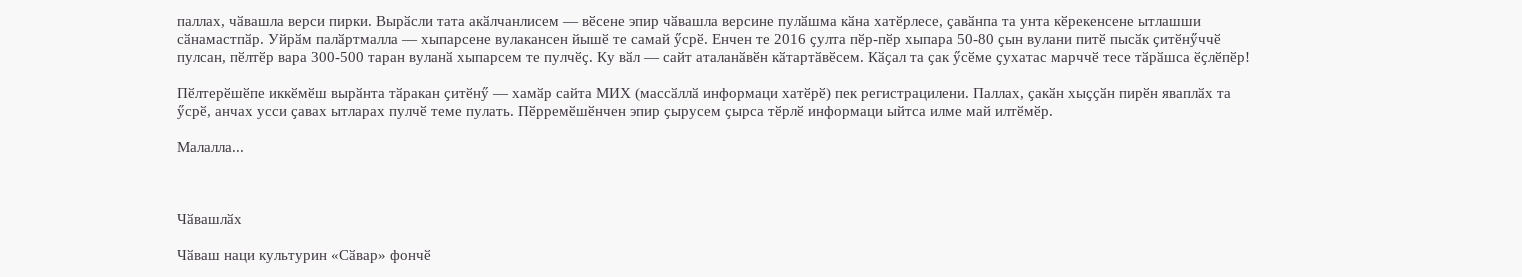паллах, чӑвашла верси пирки. Вырӑсли тата акӑлчанлисем — вӗсене эпир чӑвашла версине пулӑшма кӑна хатӗрлесе, ҫавӑнпа та унта кӗрекенсене ытлашши сӑнамастпӑр. Уйрӑм палӑртмалла — хыпарсене вулакансен йышӗ те самай ӳсрӗ. Енчен те 2016 ҫулта пӗр-пӗр хыпара 50-80 ҫын вулани питӗ пысӑк ҫитӗнӳччӗ пулсан, пӗлтӗр вара 300-500 таран вуланӑ хыпарсем те пулчӗҫ. Ку вӑл — сайт аталанӑвӗн кӑтартӑвӗсем. Кӑҫал та ҫак ӳсӗме ҫухатас марччӗ тесе тӑрӑшса ӗҫлӗпӗр!

Пӗлтерӗшӗпе иккӗмӗш вырӑнта тӑракан ҫитӗнӳ — хамӑр сайта МИХ (массӑллӑ информаци хатӗрӗ) пек регистрацилени. Паллах, ҫакӑн хыҫҫӑн пирӗн яваплӑх та ӳсрӗ, анчах усси ҫавах ытларах пулчӗ теме пулать. Пӗрремӗшӗнчен эпир ҫырусем ҫырса тӗрлӗ информаци ыйтса илме май илтӗмӗр.

Малалла...



Чӑвашлӑх

Чӑваш наци культурин «Сӑвар» фончӗ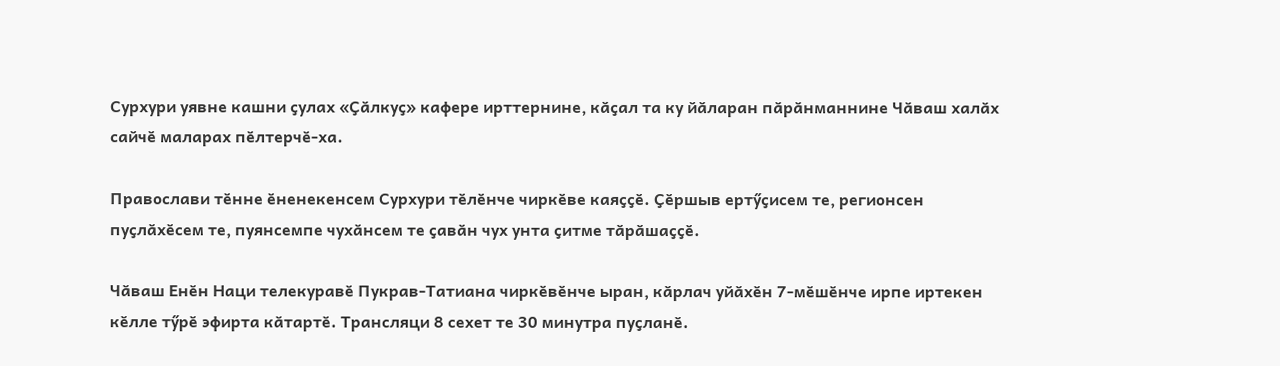Сурхури уявне кашни ҫулах «Ҫӑлкуҫ» кафере ирттернине, кӑҫал та ку йӑларан пӑрӑнманнине Чӑваш халӑх сайчӗ маларах пӗлтерчӗ-ха.

Православи тӗнне ӗненекенсем Сурхури тӗлӗнче чиркӗве каяҫҫӗ. Ҫӗршыв ертӳҫисем те, регионсен пуҫлӑхӗсем те, пуянсемпе чухӑнсем те ҫавӑн чух унта ҫитме тӑрӑшаҫҫӗ.

Чӑваш Енӗн Наци телекуравӗ Пукрав-Татиана чиркӗвӗнче ыран, кӑрлач уйӑхӗн 7-мӗшӗнче ирпе иртекен кӗлле тӳрӗ эфирта кӑтартӗ. Трансляци 8 сехет те 30 минутра пуҫланӗ.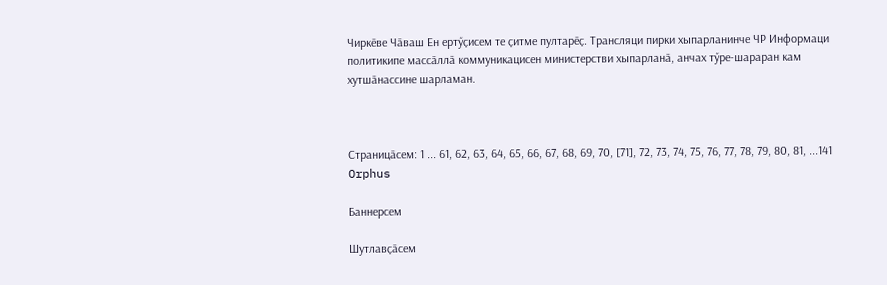Чиркӗве Чӑваш Ен ертӳҫисем те ҫитме пултарӗҫ. Трансляци пирки хыпарланинче ЧР Информаци политикипе массӑллӑ коммуникацисен министерстви хыпарланӑ, анчах тӳре-шараран кам хутшӑнассине шарламан.



Страницӑсем: 1 ... 61, 62, 63, 64, 65, 66, 67, 68, 69, 70, [71], 72, 73, 74, 75, 76, 77, 78, 79, 80, 81, ...141
Orphus

Баннерсем

Шутлавҫӑсем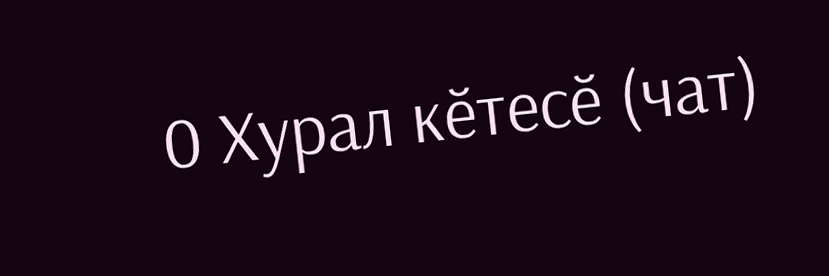0 Хурал кӗтесӗ (чат)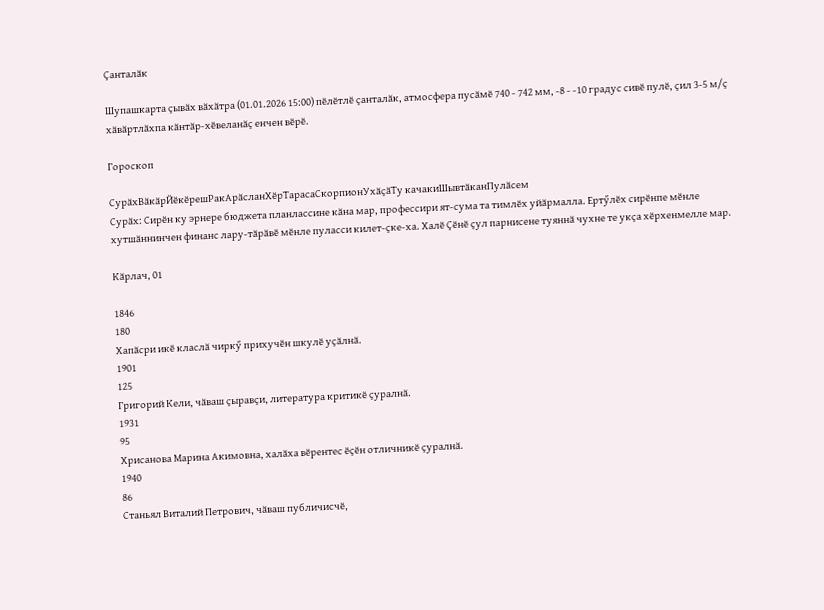Ҫанталӑк

Шупашкарта ҫывӑх вӑхӑтра (01.01.2026 15:00) пӗлӗтлӗ ҫанталӑк, атмосфера пусӑмӗ 740 - 742 мм, -8 - -10 градус сивӗ пулӗ, ҫил 3-5 м/ҫ хӑвӑртлӑхпа кӑнтӑр-хӗвеланӑҫ енчен вӗрӗ.

Гороскоп

СурӑхВӑкӑрЙӗкӗрешРакАрӑсланХӗрТарасаСкорпионУхӑҫӑТу качакиШывтӑканПулӑсем
Сурӑх: Сирӗн ку эрнере бюджета планлассине кӑна мар, профессири ят-сума та тимлӗх уйӑрмалла. Ертӳлӗх сирӗнпе мӗнле хутшӑннинчен финанс лару-тӑрӑвӗ мӗнле пуласси килет-ҫке-ха. Халӗ Ҫӗнӗ ҫул парнисене туяннӑ чухне те укҫа хӗрхенмелле мар.

Кӑрлач, 01

1846
180
Хапӑсри икӗ класлӑ чиркӳ прихучӗн шкулӗ уҫӑлнӑ.
1901
125
Григорий Кели, чӑваш ҫыравҫи, литература критикӗ ҫуралнӑ.
1931
95
Хрисанова Марина Акимовна, халӑха вӗрентес ӗҫӗн отличникӗ ҫуралнӑ.
1940
86
Станьял Виталий Петрович, чӑваш публичисчӗ,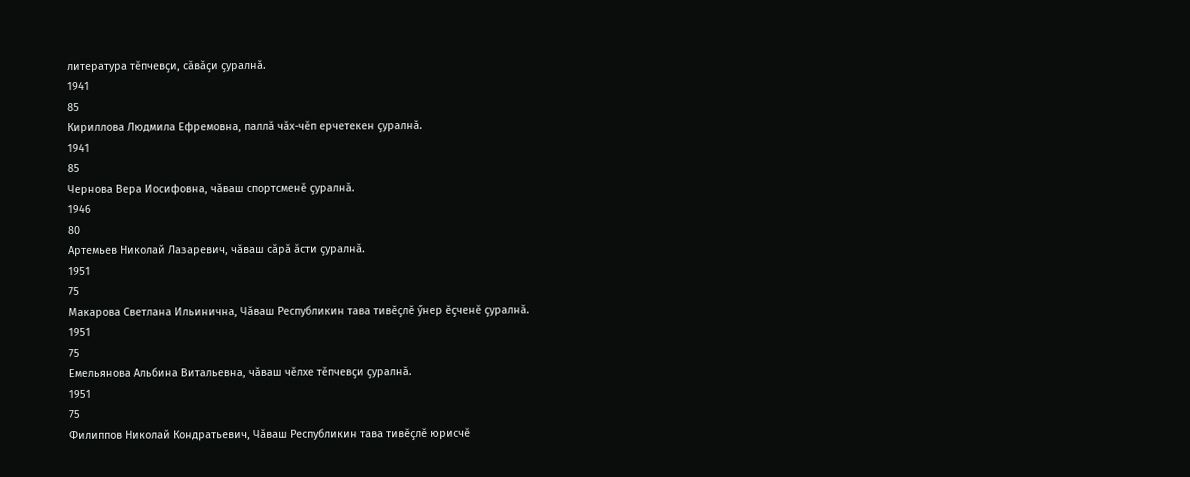литература тӗпчевҫи, сӑвӑҫи ҫуралнӑ.
1941
85
Кириллова Людмила Ефремовна, паллӑ чӑх-чӗп ерчетекен ҫуралнӑ.
1941
85
Чернова Вера Иосифовна, чӑваш спортсменӗ ҫуралнӑ.
1946
80
Артемьев Николай Лазаревич, чӑваш сӑрӑ ӑсти ҫуралнӑ.
1951
75
Макарова Светлана Ильинична, Чӑваш Республикин тава тивӗҫлӗ ӳнер ӗҫченӗ ҫуралнӑ.
1951
75
Емельянова Альбина Витальевна, чӑваш чӗлхе тӗпчевҫи ҫуралнӑ.
1951
75
Филиппов Николай Кондратьевич, Чӑваш Республикин тава тивӗҫлӗ юрисчӗ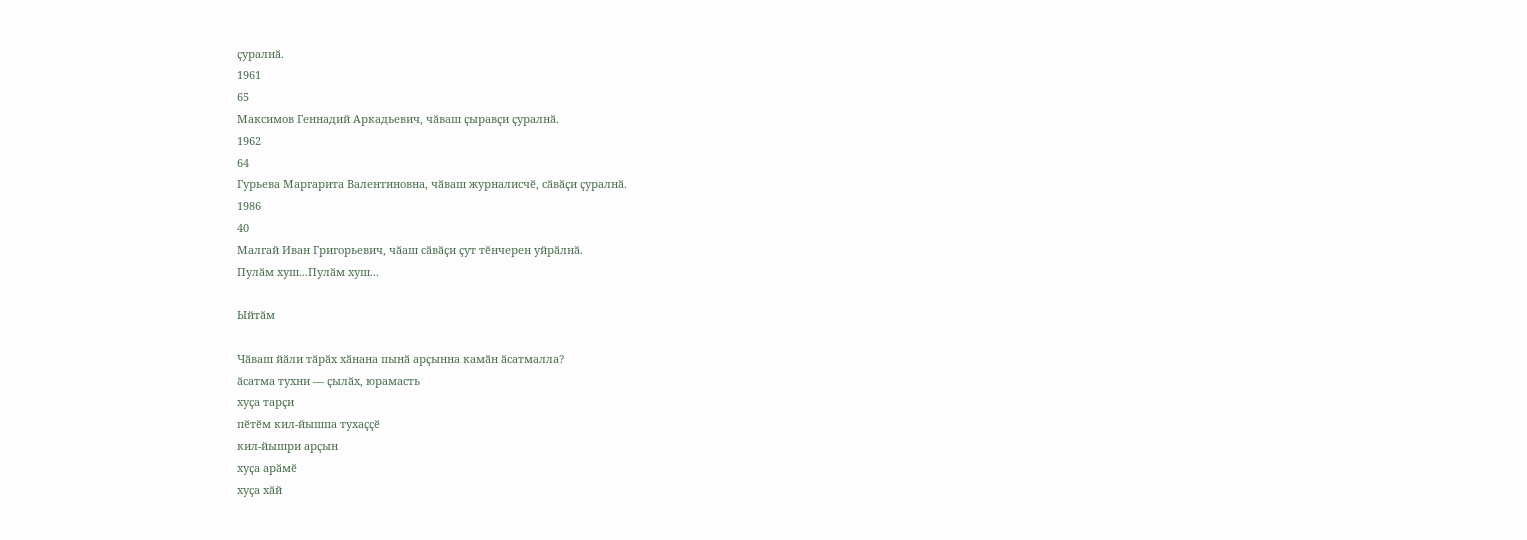ҫуралнӑ.
1961
65
Максимов Геннадий Аркадьевич, чӑваш ҫыравҫи ҫуралнӑ.
1962
64
Гурьева Маргарита Валентиновна, чӑваш журналисчӗ, сӑвӑҫи ҫуралнӑ.
1986
40
Малгай Иван Григорьевич, чӑаш сӑвӑҫи ҫут тӗнчерен уйрӑлнӑ.
Пулӑм хуш...Пулӑм хуш...

Ыйтӑм

Чӑваш йӑли тӑрӑх хӑнана пынӑ арҫынна камӑн ӑсатмалла?
ӑсатма тухни — ҫылӑх, юрамасть
хуҫа тарҫи
пӗтӗм кил-йышпа тухаҫҫӗ
кил-йышри арҫын
хуҫа арӑмӗ
хуҫа хӑй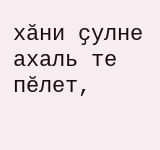хӑни ҫулне ахаль те пӗлет,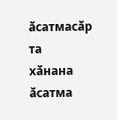ӑсатмасӑр та
хӑнана ӑсатма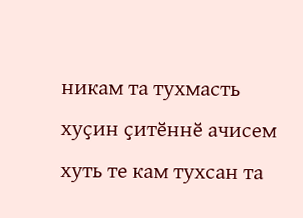никам та тухмасть
хуҫин ҫитӗннӗ ачисем
хуть те кам тухсан та